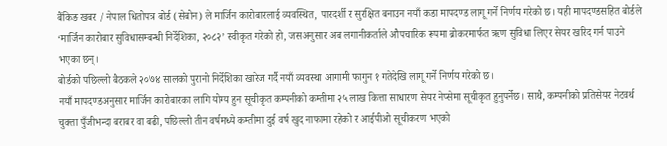बैंकिङ खबर / नेपाल धितोपत्र बोर्ड (सेबोन) ले मार्जिन कारोबारलाई व्यवस्थित, पारदर्शी र सुरक्षित बनाउन नयाँ कडा मापदण्ड लागू गर्ने निर्णय गरेको छ। यही मापदण्डसहित बोर्डले ‘मार्जिन कारोबार सुविधासम्बन्धी निर्देशिका, २०८२’ स्वीकृत गरेको हो, जसअनुसार अब लगानीकर्ताले औपचारिक रूपमा ब्रोकरमार्फत ऋण सुविधा लिएर सेयर खरिद गर्न पाउने भएका छन्।
बोर्डको पछिल्लो बैठकले २०७४ सालको पुरानो निर्देशिका खारेज गर्दै नयाँ व्यवस्था आगामी फागुन १ गतेदेखि लागू गर्ने निर्णय गरेको छ।
नयाँ मापदण्डअनुसार मार्जिन कारोबारका लागि योग्य हुन सूचीकृत कम्पनीको कम्तीमा २५ लाख कित्ता साधारण सेयर नेप्सेमा सूचीकृत हुनुपर्नेछ। साथै, कम्पनीको प्रतिसेयर नेटवर्थ चुक्ता पुँजीभन्दा बराबर वा बढी, पछिल्लो तीन वर्षमध्ये कम्तीमा दुई वर्ष खुद नाफामा रहेको र आईपीओ सूचीकरण भएको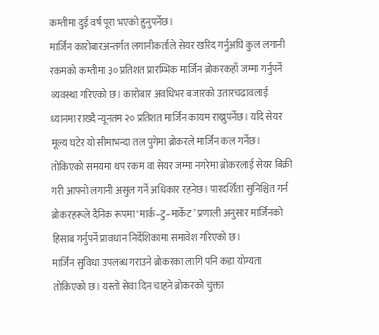कम्तीमा दुई वर्ष पूरा भएको हुनुपर्नेछ।
मार्जिन कारोबारअन्तर्गत लगानीकर्ताले सेयर खरिद गर्नुअघि कुल लगानी रकमको कम्तीमा ३० प्रतिशत प्रारम्भिक मार्जिन ब्रोकरकहाँ जम्मा गर्नुपर्ने व्यवस्था गरिएको छ। कारोबार अवधिभर बजारको उतारचढावलाई ध्यानमा राख्दै न्यूनतम २० प्रतिशत मार्जिन कायम राख्नुपर्नेछ। यदि सेयर मूल्य घटेर यो सीमाभन्दा तल पुगेमा ब्रोकरले मार्जिन कल गर्नेछ।
तोकिएको समयमा थप रकम वा सेयर जम्मा नगरेमा ब्रोकरलाई सेयर बिक्री गरी आफ्नो लगानी असुल गर्ने अधिकार रहनेछ। पारदर्शिता सुनिश्चित गर्न ब्रोकरहरूले दैनिक रूपमा ‘मार्क–टु–मार्केट’ प्रणाली अनुसार मार्जिनको हिसाब गर्नुपर्ने प्रावधान निर्देशिकामा समावेश गरिएको छ।
मार्जिन सुविधा उपलब्ध गराउने ब्रोकरका लागि पनि कडा योग्यता तोकिएको छ। यस्तो सेवा दिन चाहने ब्रोकरको चुक्ता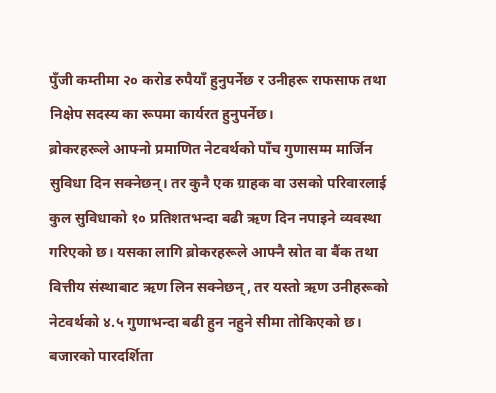पुँजी कम्तीमा २० करोड रुपैयाँ हुनुपर्नेछ र उनीहरू राफसाफ तथा निक्षेप सदस्य का रूपमा कार्यरत हुनुपर्नेछ।
ब्रोकरहरूले आफ्नो प्रमाणित नेटवर्थको पाँच गुणासम्म मार्जिन सुविधा दिन सक्नेछन्। तर कुनै एक ग्राहक वा उसको परिवारलाई कुल सुविधाको १० प्रतिशतभन्दा बढी ऋण दिन नपाइने व्यवस्था गरिएको छ। यसका लागि ब्रोकरहरूले आफ्नै स्रोत वा बैंक तथा वित्तीय संस्थाबाट ऋण लिन सक्नेछन्, तर यस्तो ऋण उनीहरूको नेटवर्थको ४.५ गुणाभन्दा बढी हुन नहुने सीमा तोकिएको छ।
बजारको पारदर्शिता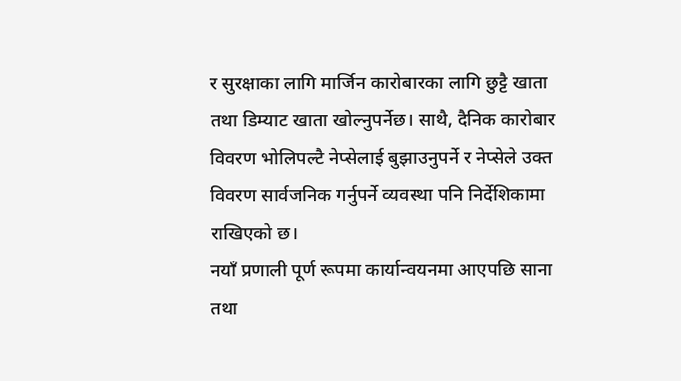र सुरक्षाका लागि मार्जिन कारोबारका लागि छुट्टै खाता तथा डिम्याट खाता खोल्नुपर्नेछ। साथै, दैनिक कारोबार विवरण भोलिपल्टै नेप्सेलाई बुझाउनुपर्ने र नेप्सेले उक्त विवरण सार्वजनिक गर्नुपर्ने व्यवस्था पनि निर्देशिकामा राखिएको छ।
नयाँ प्रणाली पूर्ण रूपमा कार्यान्वयनमा आएपछि साना तथा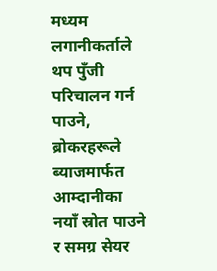मध्यम लगानीकर्ताले थप पुँजी परिचालन गर्न पाउने, ब्रोकरहरूले ब्याजमार्फत आम्दानीका नयाँ स्रोत पाउने र समग्र सेयर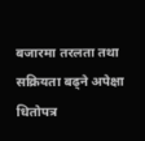बजारमा तरलता तथा सक्रियता बढ्ने अपेक्षा धितोपत्र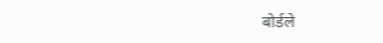बोर्डले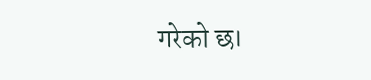गरेको छ।